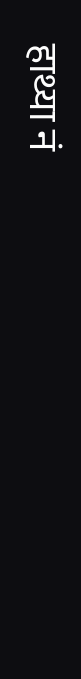हाथ्या नं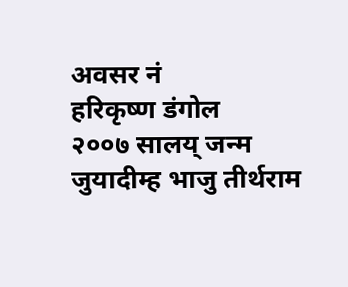अवसर नं
हरिकृष्ण डंगोल
२००७ सालय् जन्म जुयादीम्ह भाजु तीर्थराम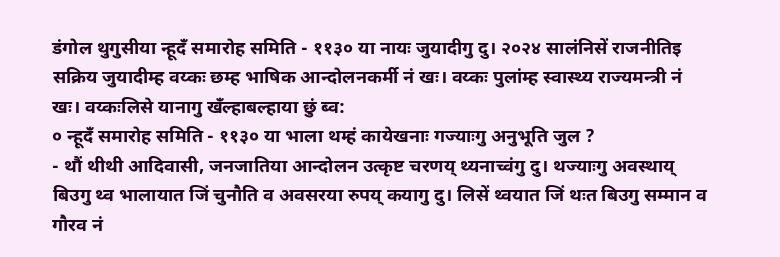डंगोल थुगुसीया न्हूदँ समारोह समिति - ११३० या नायः जुयादीगु दु। २०२४ सालंनिसें राजनीतिइ सक्रिय जुयादीम्ह वय्कः छम्ह भाषिक आन्दोलनकर्मी नं खः। वय्कः पुलांम्ह स्वास्थ्य राज्यमन्त्री नं खः। वय्कःलिसे यानागु खँल्हाबल्हाया छुं ब्व:
० न्हूदँ समारोह समिति - ११३० या भाला थम्हं कायेखनाः गज्याःगु अनुभूति जुल ?
- थौं थीथी आदिवासी, जनजातिया आन्दोलन उत्कृष्ट चरणय् थ्यनाच्वंगु दु। थज्याःगु अवस्थाय् बिउगु थ्व भालायात जिं चुनौति व अवसरया रुपय् कयागु दु। लिसें थ्वयात जिं थःत बिउगु सम्मान व गौरव नं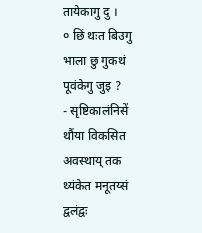तायेकागु दु ।
० छिं थःत बिउगु भाला छु गुकथं पूवंकेगु जुइ ?
- सृष्टिकालंनिसें थौंया विकसित अवस्थाय् तक थ्यंकेत मनूतय्सं द्वलंद्वः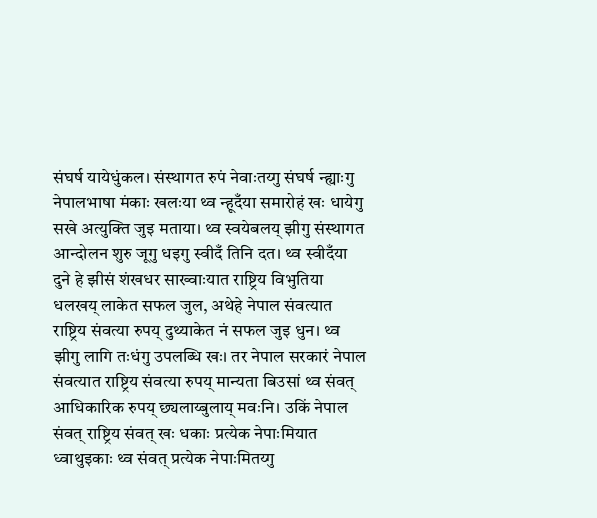संघर्ष यायेधुंकल। संस्थागत रुपं नेवाःतय्गु संघर्ष न्ह्याःगु नेपालभाषा मंकाः खलःया थ्व न्हूदँया समारोहं खः धायेगु सखे अत्युक्ति जुइ मताया। थ्व स्वयेबलय् झीगु संस्थागत आन्दोलन शुरु जूगु धइगु स्वीदँ तिनि दत। थ्व स्वीदँया दुने हे झीसं शंखधर साख्वाःयात राष्ट्रिय विभुतिया धलखय् लाकेत सफल जुल, अथेहे नेपाल संवत्यात राष्ट्रिय संवत्या रुपय् दुथ्याकेत नं सफल जुइ धुन। थ्व झीगु लागि तःधंगु उपलब्धि खः। तर नेपाल सरकारं नेपाल संवत्यात राष्ट्रिय संवत्या रुपय् मान्यता बिउसां थ्व संवत् आधिकारिक रुपय् छ्यलाय्बुलाय् मवःनि। उकिं नेपाल संवत् राष्ट्रिय संवत् खः धकाः प्रत्येक नेपाःमियात ध्वाथुइकाः थ्व संवत् प्रत्येक नेपाःमितय्गु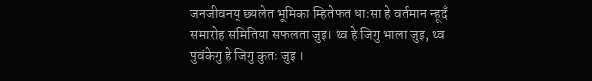जनजीवनय् छ्यलेत भूमिका म्हितेफत धाःसा हे वर्तमान न्हूदँ समारोह समितिया सफलता जुइ। थ्व हे जिगु भाला जुइ, थ्व पुवंकेगु हे जिगु कुतः जुइ ।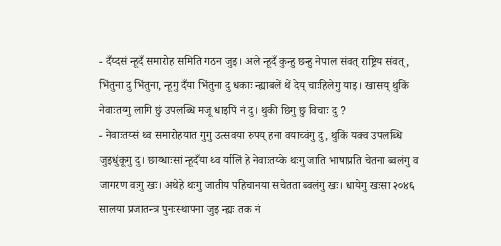- दँय्दसं न्हूदँ समारोह समिति गठन जुइ। अले न्हूदँ कुन्हु छन्हु नेपाल संवत् राष्ट्रिय संवत्, भिंतुना दु भिंतुना, न्हूगु दँया भिंतुना दु धकाः न्ह्याबलें थें देय् चाःहिलेगु याइ। खासय् थुकिं नेवाःतय्गु लागि छुं उपलब्धि मजू धाइपिं नं दु। थुकी छिगु छु विचाः दु ?
- नेवाःतय्सं थ्व समारोहयात गुगु उत्सवया रुपय् हना वयाच्वंगु दु, थुकिं यक्व उपलब्धि जुइधुंकूगु दु। छाय्धाःसां न्हूदँया थ्व र्यालिं हे नेवाःतय्के थःगु जाति भाषाप्रति चेतना ब्वलंगु व जागरण वःगु खः। अथेहे थःगु जातीय पहिचानया सचेतता ब्वलंगु खः। धायेगु खःसा २०४६ सालया प्रजातन्त्र पुनःस्थापना जुइ न्ह्यः तक नं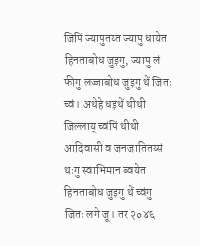जिपिं ज्यापुतय्त ज्यापु धायेत हिनताबोध जुइगु, ज्यापु लं फीगु लज्जाबोध जुइगु थें जितः च्वं। अथेहे धइथें थीथी जिल्लाय् च्वंपिं थीथी आदिवासी व जनजातितय्सं थःगु स्वाभिमान ब्वयेत हिनताबोध जुइगु थें च्वंगु जितः लगे जू। तर २०४६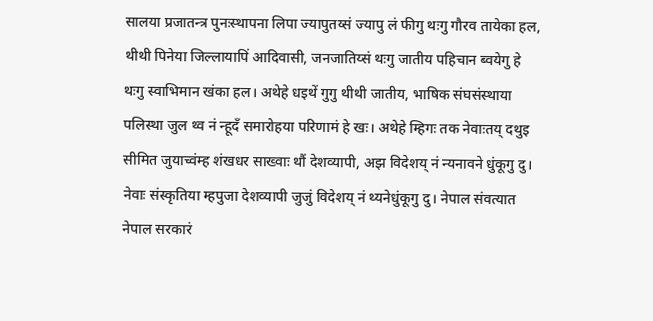सालया प्रजातन्त्र पुनःस्थापना लिपा ज्यापुतय्सं ज्यापु लं फीगु थःगु गौरव तायेका हल, थीथी पिनेया जिल्लायापिं आदिवासी, जनजातिय्सं थःगु जातीय पहिचान ब्वयेगु हे थःगु स्वाभिमान खंका हल। अथेहे धइथें गुगु थीथी जातीय, भाषिक संघसंस्थाया पलिस्था जुल थ्व नं न्हूदँ समारोहया परिणामं हे खः। अथेहे म्हिगः तक नेवाःतय् दथुइ सीमित जुयाच्वंम्ह शंखधर साख्वाः थौं देशव्यापी, अझ विदेशय् नं न्यनावने धुंकूगु दु। नेवाः संस्कृतिया म्हपुजा देशव्यापी जुजुं विदेशय् नं थ्यनेधुंकूगु दु। नेपाल संवत्यात नेपाल सरकारं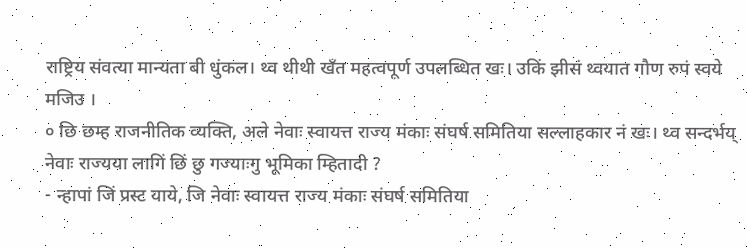राष्ट्रिय संवत्या मान्यता बी धुंकल। थ्व थीथी खँत महत्वपूर्ण उपलब्धित खः। उकिं झीसं थ्वयात गौण रुपं स्वये मजिउ ।
० छि छम्ह राजनीतिक व्यक्ति, अले नेवाः स्वायत्त राज्य मंकाः संघर्ष समितिया सल्लाहकार नं खः। थ्व सन्दर्भय् नेवाः राज्यया लागिं छिं छु गज्याःगु भूमिका म्हितादी ?
- न्हापां जिं प्रस्ट याये, जि नेवाः स्वायत्त राज्य मंकाः संघर्ष समितिया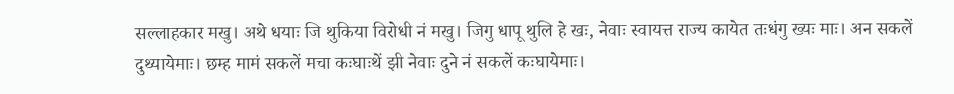सल्लाहकार मखु। अथे धयाः जि थुकिया विरोधी नं मखु। जिगु धापू थुलि हे खः, नेवाः स्वायत्त राज्य कायेत तःधंगु ख्यः माः। अन सकलें दुथ्यायेमाः। छम्ह मामं सकलें मचा कःघाःथें झी नेवाः दुने नं सकलें कःघायेमाः।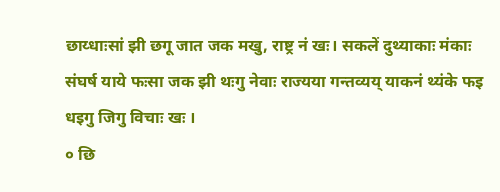छाय्धाःसां झी छगू जात जक मखु, राष्ट्र नं खः। सकलें दुथ्याकाः मंकाः संघर्ष याये फःसा जक झी थःगु नेवाः राज्यया गन्तव्यय् याकनं थ्यंके फइ धइगु जिगु विचाः खः ।
० छि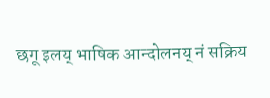छगू इलय् भाषिक आन्दोलनय् नं सक्रिय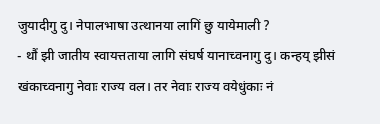जुयादीगु दु। नेपालभाषा उत्थानया लागिं छु यायेमाली ?
- थौं झी जातीय स्वायत्तताया लागि संघर्ष यानाच्वनागु दु। कन्हय् झीसं खंकाच्वनागु नेवाः राज्य वल। तर नेवाः राज्य वयेधुंकाः नं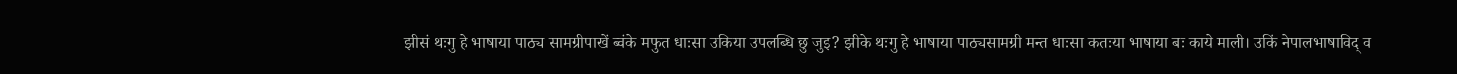झीसं थःगु हे भाषाया पाठ्य सामग्रीपाखें ब्वंके मफुत धाःसा उकिया उपलब्धि छु जुइ? झीके थःगु हे भाषाया पाठ्यसामग्री मन्त धाःसा कतःया भाषाया बः काये माली। उकिं नेपालभाषाविद् व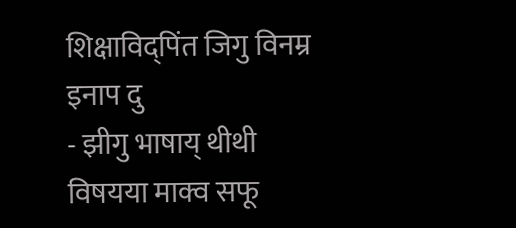शिक्षाविद्पिंत जिगु विनम्र इनाप दु
- झीगु भाषाय् थीथी विषयया माक्व सफू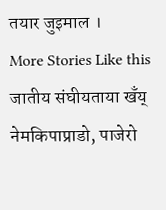तयार जुइमाल ।
More Stories Like this
जातीय संघीयताया खँय् नेमकिपाप्राडो, पाजेरो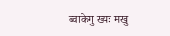ब्वाकेगु ख्यः मखु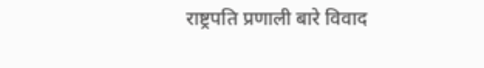राष्ट्रपति प्रणाली बारे विवाद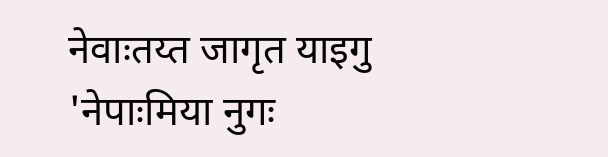नेवाःतय्त जागृत याइगु 'नेपाःमिया नुगः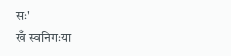सः'
खँ स्वनिगःया